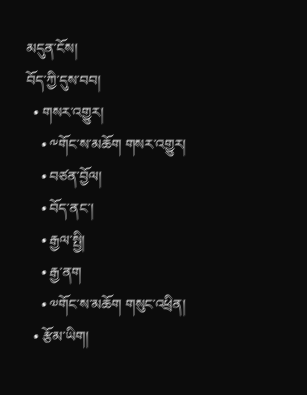མདུན་ངོས།
བོད་ཀྱི་དུས་བབ།
  • གསར་འགྱུར།
    • ༸གོང་ས་མཆོག གསར་འགྱུར།
    • བཙན་བྱོལ།
    • བོད་ནང་།
    • རྒྱལ་སྤྱི།
    • རྒྱ་ནག
    • ༧གོང་ས་མཆོག གསུང་འཕྲིན།
  • རྩོམ་ཡིག།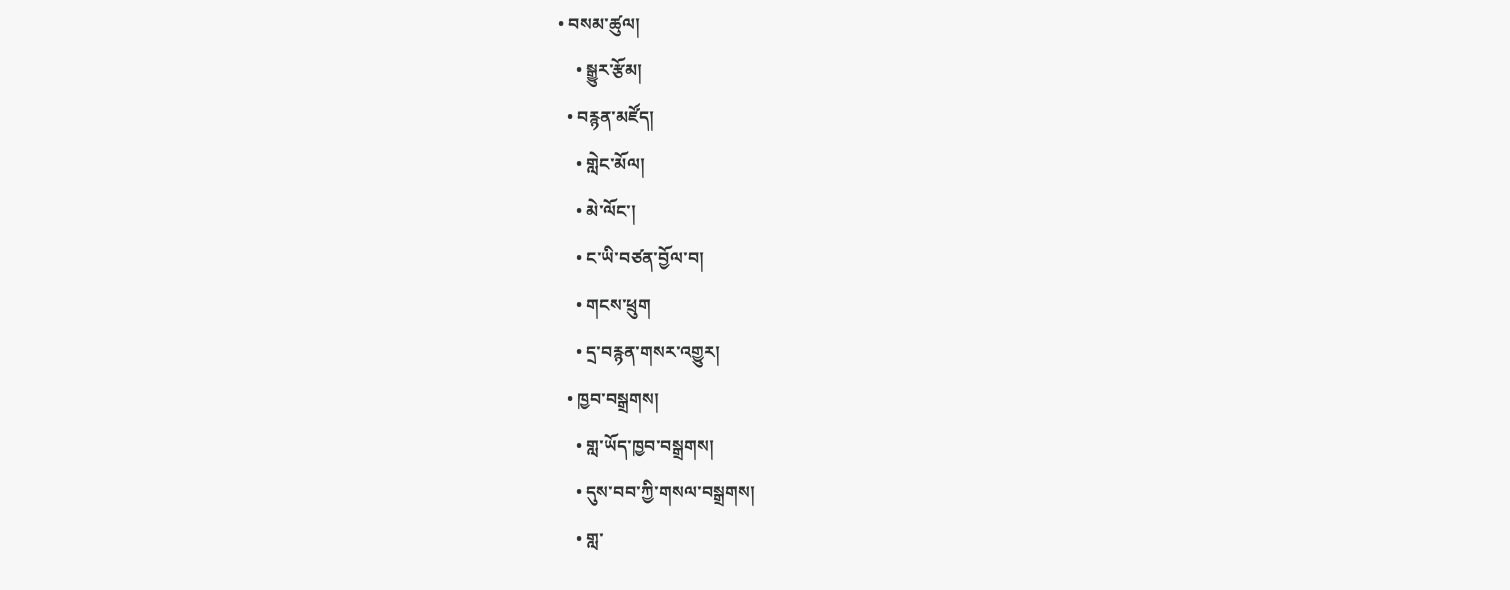• བསམ་ཚུལ།
    • སྒྱུར་རྩོམ།
  • བརྙན་མཛོད།
    • གླེང་མོལ།
    • མེ་ལོང་།
    • ང་ཡི་བཙན་བྱོལ་བ།
    • གངས་ཕྲུག
    • དྲ་བརྙན་གསར་འགྱུར།
  • ཁྱབ་བསྒྲགས།
    • གླ་ཡོད་ཁྱབ་བསྒྲགས།
    • དུས་བབ་ཀྱི་གསལ་བསྒྲགས།
    • གླ་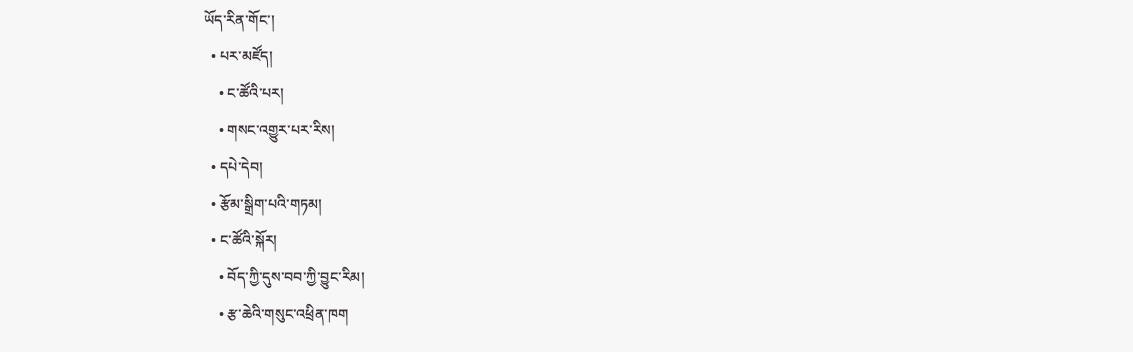ཡོད་རིན་གོང་།
  • པར་མཛོད།
    • ང་ཚོའི་པར།
    • གསང་འགྱུར་པར་རིས།
  • དཔེ་དེབ།
  • རྩོམ་སྒྲིག་པའི་གཏམ།
  • ང་ཚོའི་སྐོར།
    • བོད་ཀྱི་དུས་བབ་ཀྱི་བྱུང་རིམ།
    • རྩ་ཆེའི་གསུང་འཕྲིན་ཁག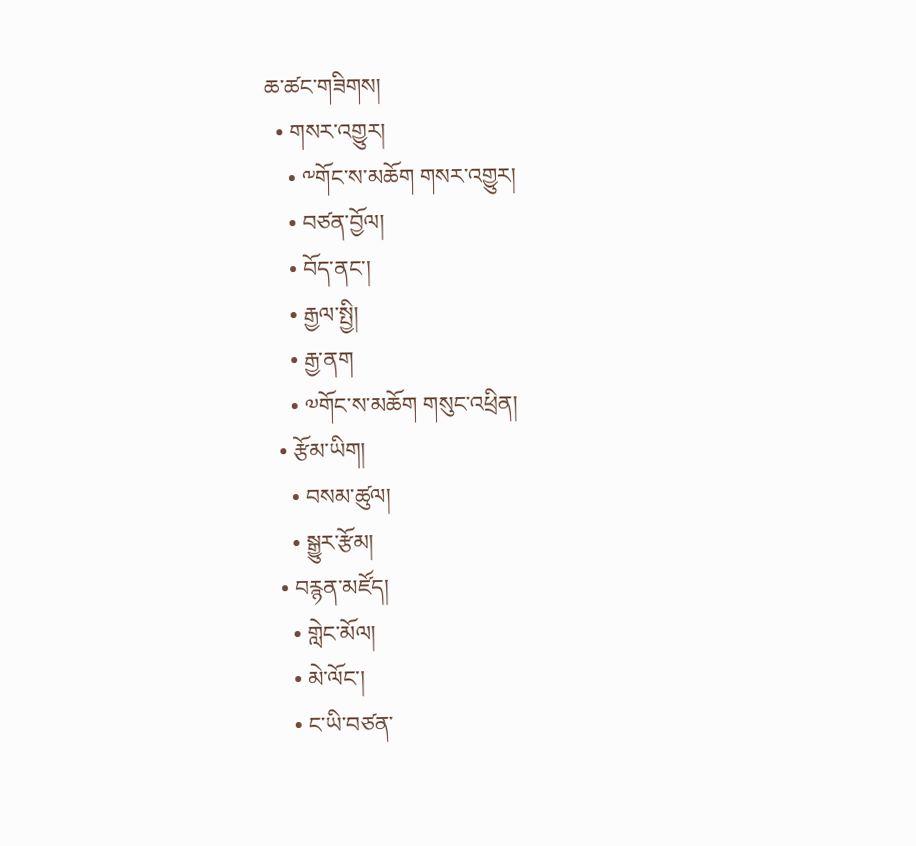ཆ་ཚང་གཟིགས།
  • གསར་འགྱུར།
    • ༸གོང་ས་མཆོག གསར་འགྱུར།
    • བཙན་བྱོལ།
    • བོད་ནང་།
    • རྒྱལ་སྤྱི།
    • རྒྱ་ནག
    • ༧གོང་ས་མཆོག གསུང་འཕྲིན།
  • རྩོམ་ཡིག།
    • བསམ་ཚུལ།
    • སྒྱུར་རྩོམ།
  • བརྙན་མཛོད།
    • གླེང་མོལ།
    • མེ་ལོང་།
    • ང་ཡི་བཙན་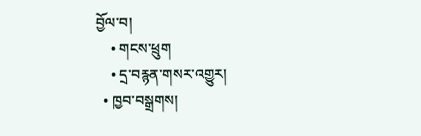བྱོལ་བ།
    • གངས་ཕྲུག
    • དྲ་བརྙན་གསར་འགྱུར།
  • ཁྱབ་བསྒྲགས།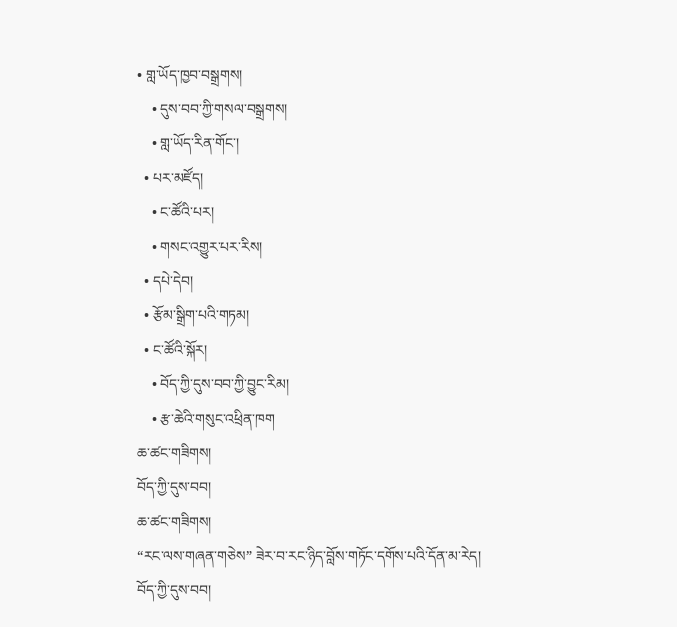• གླ་ཡོད་ཁྱབ་བསྒྲགས།
    • དུས་བབ་ཀྱི་གསལ་བསྒྲགས།
    • གླ་ཡོད་རིན་གོང་།
  • པར་མཛོད།
    • ང་ཚོའི་པར།
    • གསང་འགྱུར་པར་རིས།
  • དཔེ་དེབ།
  • རྩོམ་སྒྲིག་པའི་གཏམ།
  • ང་ཚོའི་སྐོར།
    • བོད་ཀྱི་དུས་བབ་ཀྱི་བྱུང་རིམ།
    • རྩ་ཆེའི་གསུང་འཕྲིན་ཁག
ཆ་ཚང་གཟིགས།
བོད་ཀྱི་དུས་བབ།
ཆ་ཚང་གཟིགས།
“རང་ལས་གཞན་གཅེས” ཟེར་བ་རང་ཉིད་བློས་གཏོང་དགོས་པའི་དོན་མ་རེད།
བོད་ཀྱི་དུས་བབ།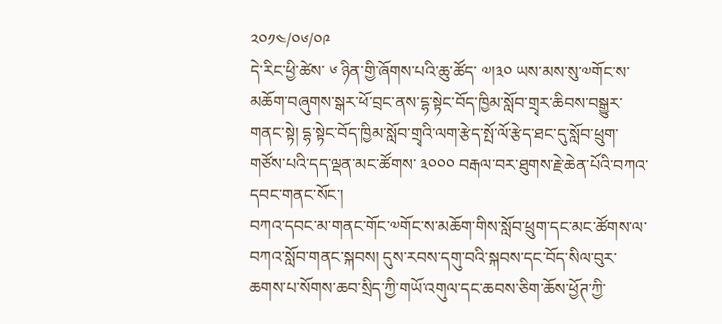༢༠༡༤/༠༦/༠༩
དེ་རིང་ཕྱི་ཚེས་ ༦ ཉིན་གྱི་ཞོགས་པའི་ཆུ་ཚོད་ ༧།༣༠ ཡས་མས་སུ་༧གོང་ས་མཆོག་བཞུགས་སྒར་ཕོ་བྲང་ནས་དྷ་སྟེང་བོད་ཁྱིམ་སློབ་གྲྭར་ཆིབས་བསྒྱུར་གནང་སྟེ། དྷ་སྟེང་བོད་ཁྱིམ་སློབ་གྲྭའི་ལག་རྩེད་སྤོ་ལོ་རྩེད་ཐང་དུ་སློབ་ཕྲུག་གཙོས་པའི་དད་ལྡན་མང་ཚོགས་ ༣༠༠༠ བརྒལ་བར་ཐུགས་རྗེ་ཆེན་པོའི་བཀའ་དབང་གནང་སོང་།
བཀའ་དབང་མ་གནང་གོང་༧གོང་ས་མཆོག་གིས་སློབ་ཕྲུག་དང་མང་ཚོགས་ལ་བཀའ་སློབ་གནང་སྐབས། དུས་རབས་དགུ་བའི་སྐབས་དང་བོད་སིལ་བུར་ཆགས་པ་སོགས་ཆབ་སྲིད་ཀྱི་གཡོ་འགུལ་དང་ཆབས་ཅིག་ཆོས་ཕྱོཊ་ཀྱི་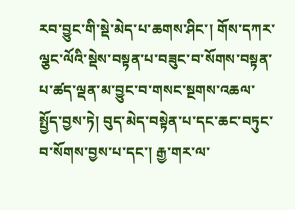རབ་བྱུང་གི་སྡེ་མེད་པ་ཆགས་ཤིང་། གོས་དཀར་ལྕང་ལོའི་སྡེས་བསྟན་པ་བཟུང་བ་སོགས་བསྟན་པ་ཚད་ལྡན་མ་བྱུང་བ་གསང་སྔགས་འཆལ་སྤྱོད་བྱས་ཏེ། བུད་མེད་བསྟེན་པ་དང་ཆང་བཏུང་བ་སོགས་བྱས་པ་དང་། རྒྱ་གར་ལ་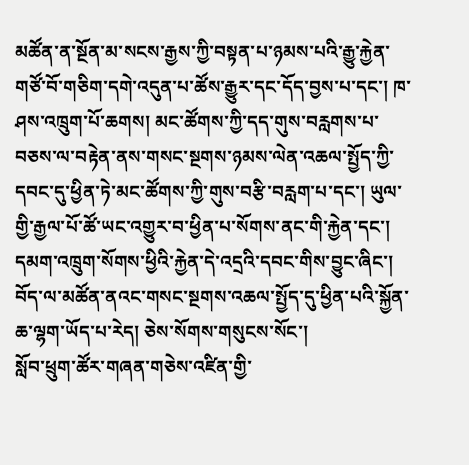མཚོན་ན་སྔོན་མ་སངས་རྒྱས་ཀྱི་བསྟན་པ་ཉམས་པའི་རྒྱུ་རྐྱེན་གཙོ་བོ་གཅིག་དགེ་འདུན་པ་ཚོས་རྒྱུར་དང་དོད་བྱས་པ་དང་། ཁ་ཤས་འཁྲུག་པོ་ཆགས། མང་ཚོགས་ཀྱི་དད་གུས་བརླགས་པ་བཅས་ལ་བརྟེན་ནས་གསང་སྔགས་ཉམས་ལེན་འཆལ་སྤྱོད་ཀྱི་དབང་དུ་ཕྱིན་ཏེ་མང་ཚོགས་ཀྱི་གུས་བརྩི་བརླག་པ་དང་། ཡུལ་གྱི་རྒྱལ་པོ་ཚོ་ཡང་འགྱུར་བ་ཕྱིན་པ་སོགས་ནང་གི་རྐྱེན་དང་། དམག་འཁྲུག་སོགས་ཕྱིའི་རྐྱེན་དེ་འདྲའི་དབང་གིས་བྱུང་ཞིང་། བོད་ལ་མཚོན་ནའང་གསང་སྔགས་འཆལ་སྤྱོད་དུ་ཕྱིན་པའི་སྐྱོན་ཆ་ལྷག་ཡོད་པ་རེད། ཅེས་སོགས་གསུངས་སོང་།
སློབ་ཕྲུག་ཚོར་གཞན་གཅེས་འཛིན་གྱི་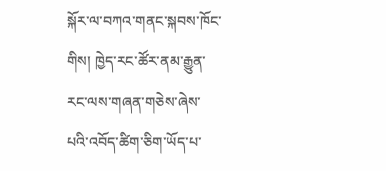སྐོར་ལ་བཀའ་གནང་སྐབས་ཁོང་གིས། ཁྱེད་རང་ཚོར་ནམ་རྒྱུན་རང་ལས་གཞན་གཅེས་ཞེས་པའི་འབོད་ཚིག་ཅིག་ཡོད་པ་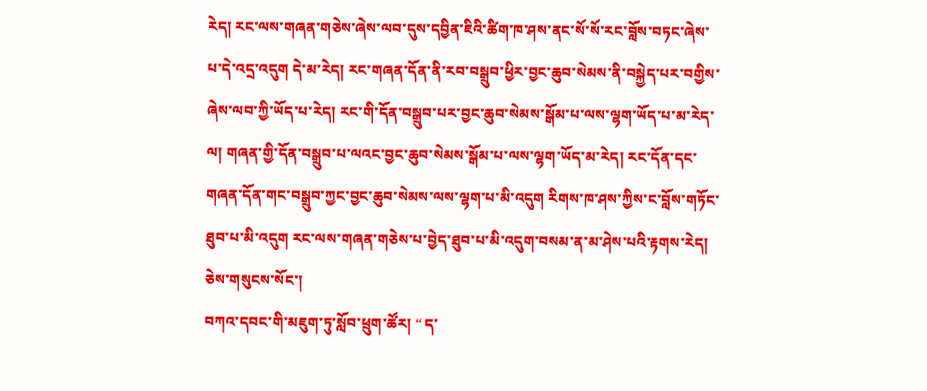རེད། རང་ལས་གཞན་གཅེས་ཞེས་ལབ་དུས་དབྱིན་ཇིའི་ཚིག་ཁ་ཤས་ནང་སོ་སོ་རང་བློས་བཏང་ཞེས་པ་དེ་འདྲ་འདུག དེ་མ་རེད། རང་གཞན་དོན་ནི་རབ་བསྒྲུབ་ཕྱིར་བྱང་ཆུབ་སེམས་ནི་བསྐྱེད་པར་བགྱིས་ཞེས་ལབ་ཀྱི་ཡོད་པ་རེད། རང་གི་དོན་བསྒྲུབ་པར་བྱང་ཆུབ་སེམས་སྒོམ་པ་ལས་ལྷག་ཡོད་པ་མ་རེད་ལ། གཞན་གྱི་དོན་བསྒྲུབ་པ་ལའང་བྱང་ཆུབ་སེམས་སྒོམ་པ་ལས་ལྷག་ཡོད་མ་རེད། རང་དོན་དང་གཞན་དོན་གང་བསྒྲུབ་ཀྱང་བྱང་ཆུབ་སེམས་ལས་ལྷག་པ་མི་འདུག རིགས་ཁ་ཤས་ཀྱིས་ང་བློས་གཏོང་ཐུབ་པ་མི་འདུག རང་ལས་གཞན་གཅེས་པ་བྱེད་ཐུབ་པ་མི་འདུག་བསམ་ན་མ་ཤེས་པའི་རྟགས་རེད། ཅེས་གསུངས་སོང་།
བཀའ་དབང་གི་མཇུག་ཏུ་སློབ་ཕྲུག་ཚོར། “ ད་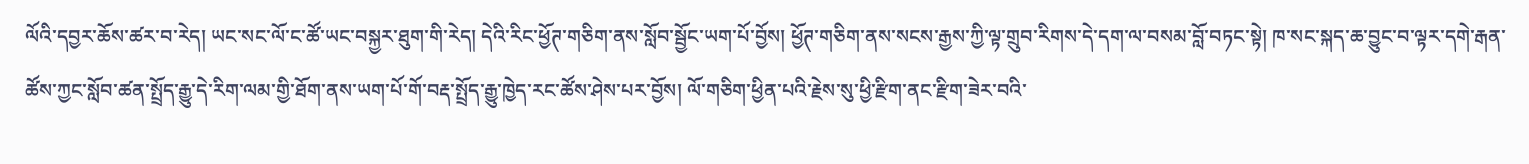ལོའི་དབྱར་ཆོས་ཚར་བ་རེད། ཡང་སང་ལོ་ང་ཚོ་ཡང་བསྐྱར་ཐུག་གི་རེད། དེའི་རིང་ཕྱོཊ་གཅིག་ནས་སློབ་སྦྱོང་ཡག་པོ་བྱོས། ཕྱོཊ་གཅིག་ནས་སངས་རྒྱས་ཀྱི་ལྟ་གྲུབ་རིགས་དེ་དག་ལ་བསམ་བློ་བཏང་སྟེ། ཁ་སང་སྐད་ཆ་བྱུང་བ་ལྟར་དགེ་རྒན་ཚོས་ཀྱང་སློབ་ཚན་སྤྲོད་རྒྱུ་དེ་རིག་ལམ་གྱི་ཐོག་ནས་ཡག་པོ་གོ་བརྡ་སྤྲོད་རྒྱུ་ཁྱེད་རང་ཚོས་ཤེས་པར་བྱོས། ལོ་གཅིག་ཕྱིན་པའི་རྗེས་སུ་ཕྱི་རྫིག་ནང་རྫིག་ཟེར་བའི་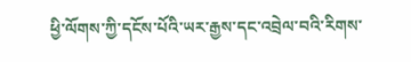ཕྱི་ལོགས་ཀྱི་དངོས་པོའི་ཡར་རྒྱས་དང་འབྲེལ་བའི་རིགས་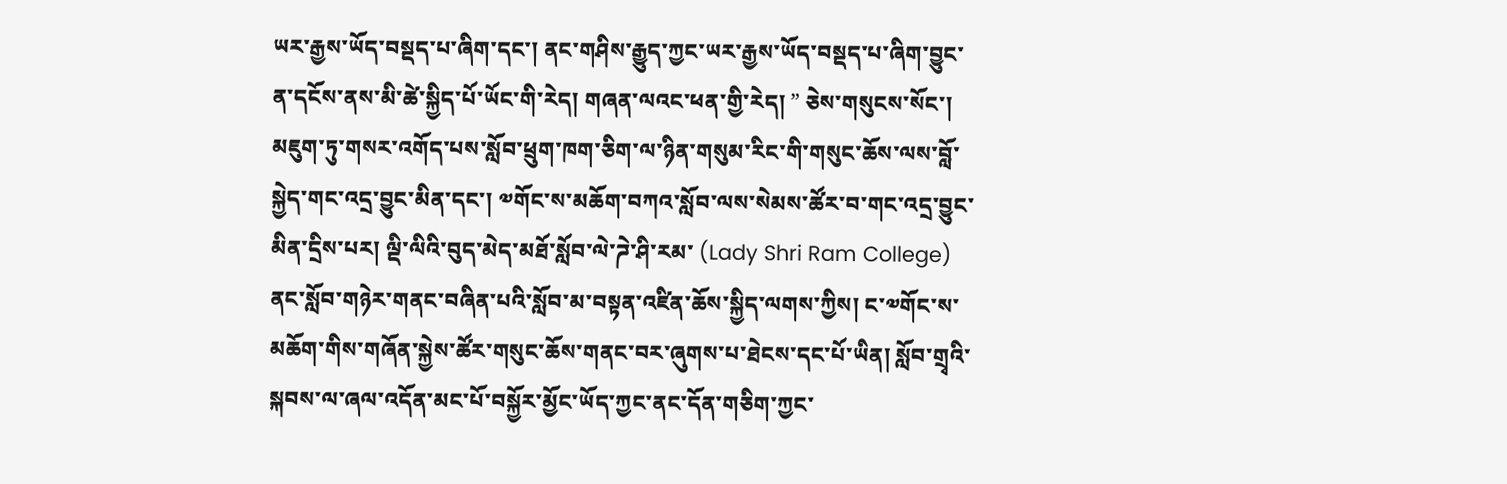ཡར་རྒྱས་ཡོད་བསྡད་པ་ཞིག་དང་། ནང་གཤིས་རྒྱུད་ཀྱང་ཡར་རྒྱས་ཡོད་བསྡད་པ་ཞིག་བྱུང་ན་དངོས་ནས་མི་ཚེ་སྐྱིད་པོ་ཡོང་གི་རེད། གཞན་ལའང་ཕན་གྱི་རེད། ” ཅེས་གསུངས་སོང་།
མཇུག་ཏུ་གསར་འགོད་པས་སློབ་ཕྲུག་ཁག་ཅིག་ལ་ཉིན་གསུམ་རིང་གི་གསུང་ཆོས་ལས་བློ་སྐྱེད་གང་འདྲ་བྱུང་མིན་དང་། ༧གོང་ས་མཆོག་བཀའ་སློབ་ལས་སེམས་ཚོར་བ་གང་འདྲ་བྱུང་མིན་དྲིས་པར། ལྡི་ལིའི་བུད་མེད་མཐོ་སློབ་ལེ་ཌེ་ཤི་རམ་ (Lady Shri Ram College) ནང་སློབ་གཉེར་གནང་བཞིན་པའི་སློབ་མ་བསྟན་འཛིན་ཆོས་སྐྱིད་ལགས་ཀྱིས། ང་༧གོང་ས་མཆོག་གིས་གཞོན་སྐྱེས་ཚོར་གསུང་ཆོས་གནང་བར་ཞུགས་པ་ཐེངས་དང་པོ་ཡིན། སློབ་གྲྭའི་སྐབས་ལ་ཞལ་འདོན་མང་པོ་བསྐྱོར་མྱོང་ཡོད་ཀྱང་ནང་དོན་གཅིག་ཀྱང་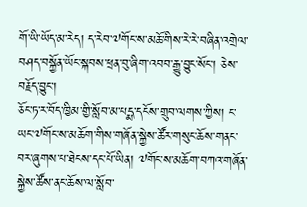གོ་ཡི་ཡོད་མ་རེད། ད་རེབ་༧གོང་ས་མཆོ་གིས་རེ་རེ་བཞིན་འགྲེལ་བཤད་བསྐྱོན་ཡོང་སྐབས་ཕྲན་བུ་ཞིག་འབབ་རྒྱུ་བྱུང་སོང་། ཅེས་བརྗོད་བྱུང་།
ཅོང་ཏ་ར་བོད་ཁྱིམ་གྱི་སློབ་མ་པདྨ་དངོས་གྲུབ་ལགས་ཀྱིས། ང་ཡང་༧གོང་ས་མཆོག་གིས་གཞོན་སྐྱེས་ཚོར་གསུང་ཆོས་གནང་བར་ཞུགས་པ་ཐེངས་དང་པོ་ཡིན། ༧གོང་ས་མཆོག་བཀའ་གཞོན་སྐྱེས་ཚོས་ནང་ཆོས་ལ་སློབ་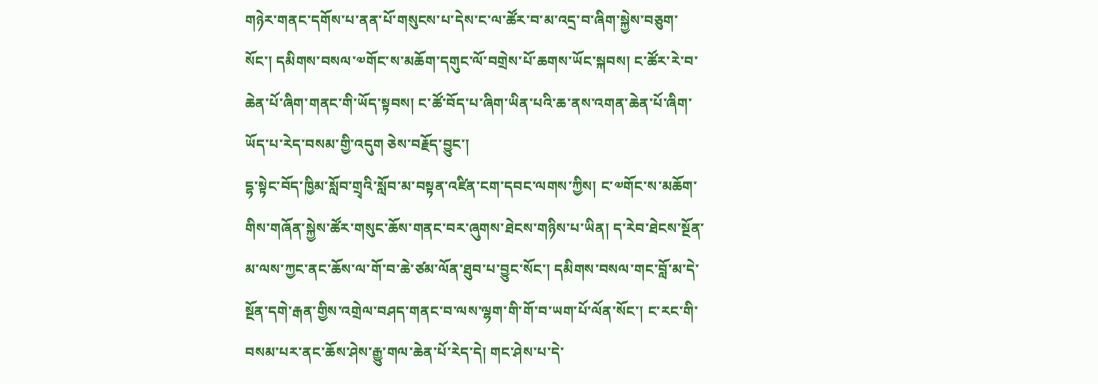གཉེར་གནང་དགོས་པ་ནན་པོ་གསུངས་པ་དེས་ང་ལ་ཚོར་བ་མ་འདྲ་བ་ཞིག་སྐྱེས་བཅུག་སོང་། དམིགས་བསལ་༧གོང་ས་མཆོག་དགུང་ལོ་བགྲེས་པོ་ཆགས་ཡོང་སྐབས། ང་ཚོར་རེ་བ་ཆེན་པོ་ཞིག་གནང་གི་ཡོད་སྟབས། ང་ཚོ་བོད་པ་ཞིག་ཡིན་པའི་ཆ་ནས་འགན་ཆེན་པོ་ཞིག་ཡོད་པ་རེད་བསམ་གྱི་འདུག ཅེས་བརྗོད་བྱུང་།
དྷ་སྟེང་བོད་ཁྱིམ་སློབ་གྲྭའི་སློབ་མ་བསྟན་འཛིན་ངག་དབང་ལགས་ཀྱིས། ང་༧གོང་ས་མཆོག་གིས་གཞོན་སྐྱེས་ཚོར་གསུང་ཆོས་གནང་བར་ཞུགས་ཐེངས་གཉིས་པ་ཡིན། ད་རེབ་ཐེངས་སྔོན་མ་ལས་ཀྱང་ནང་ཆོས་ལ་གོ་བ་ཆེ་ཙམ་ལོན་ཐུབ་པ་བྱུང་སོང་། དམིགས་བསལ་གང་བློ་མ་དེ་སྔོན་དགེ་རྒན་གྱིས་འགྲེལ་བཤད་གནང་བ་ལས་ལྷག་གི་གོ་བ་ཡག་པོ་ལོན་སོང་། ང་རང་གི་བསམ་པར་ནང་ཆོས་ཤེས་རྒྱུ་གལ་ཆེན་པོ་རེད་དེ། གང་ཤེས་པ་དེ་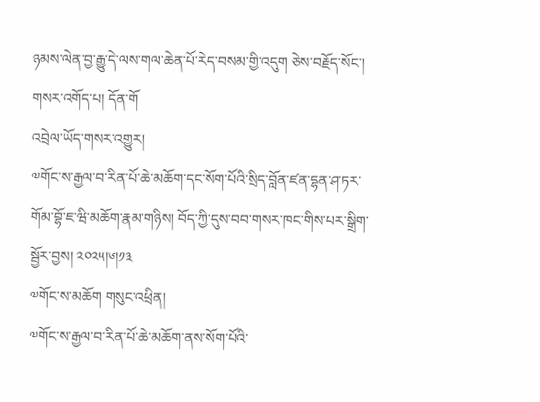ཉམས་ལེན་བྱ་རྒྱུ་དེ་ལས་གལ་ཆེན་པོ་རེད་བསམ་གྱི་འདུག ཅེས་བརྗོད་སོང་།
གསར་འགོད་པ། དོན་གོ
འབྲེལ་ཡོད་གསར་འགྱུར།
༧གོང་ས་རྒྱལ་བ་རིན་པོ་ཆེ་མཆོག་དང་སོག་པོའི་སྲིད་བློན་ཛན་དྷན་ཤ་ཏར་གོམ་བྷོ་ཇ་ཝི་མཆོག་རྣམ་གཉིས། བོད་ཀྱི་དུས་བབ་གསར་ཁང་གིས་པར་སྒྲིག་སྦྱོར་བྱས། ༢༠༢༥།༦།༡༣
༧གོང་ས་མཆོག གསུང་འཕྲིན།
༧གོང་ས་རྒྱལ་བ་རིན་པོ་ཆེ་མཆོག་ནས་སོག་པོའི་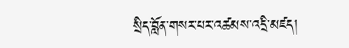སྲིད་བློན་གསར་པར་འཚམས་འདྲི་མཛད།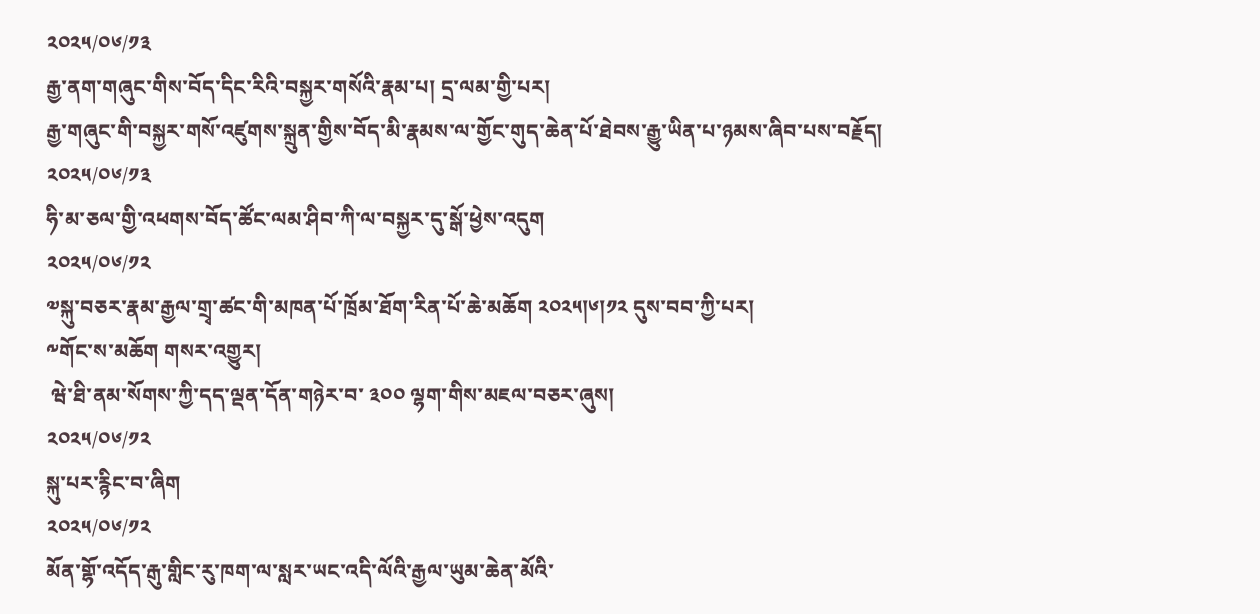༢༠༢༥/༠༦/༡༣
རྒྱ་ནག་གཞུང་གིས་བོད་དིང་རིའི་བསྐྱར་གསོའི་རྣམ་པ། དྲ་ལམ་གྱི་པར།
རྒྱ་གཞུང་གི་བསྐྱར་གསོ་འཛུགས་སྐྲུན་གྱིས་བོད་མི་རྣམས་ལ་གྱོང་གུད་ཆེན་པོ་ཐེབས་རྒྱུ་ཡིན་པ་ཉམས་ཞིབ་པས་བརྗོད།
༢༠༢༥/༠༦/༡༣
ཧི་མ་ཅལ་གྱི་འཕགས་བོད་ཚོང་ལམ་ཤིབ་ཀི་ལ་བསྐྱར་དུ་སྒོ་ཕྱེས་འདུག
༢༠༢༥/༠༦/༡༢
༧སྐུ་བཅར་རྣམ་རྒྱལ་གྲྭ་ཚང་གི་མཁན་པོ་ཁྲོམ་ཐོག་རིན་པོ་ཆེ་མཆོག ༢༠༢༥།༦།༡༢ དུས་བབ་ཀྱི་པར།
༸གོང་ས་མཆོག གསར་འགྱུར།
 ཝེ་ཐི་ནམ་སོགས་ཀྱི་དད་ལྡན་དོན་གཉེར་བ་ ༣༠༠ ལྷག་གིས་མཇལ་བཅར་ཞུས།
༢༠༢༥/༠༦/༡༢
སྐུ་པར་རྙིང་བ་ཞིག
༢༠༢༥/༠༦/༡༢
མོན་གྷོ་འདོད་རྒུ་གླིང་རུ་ཁག་ལ་སླར་ཡང་འདི་ལོའི་རྒྱལ་ཡུམ་ཆེན་མོའི་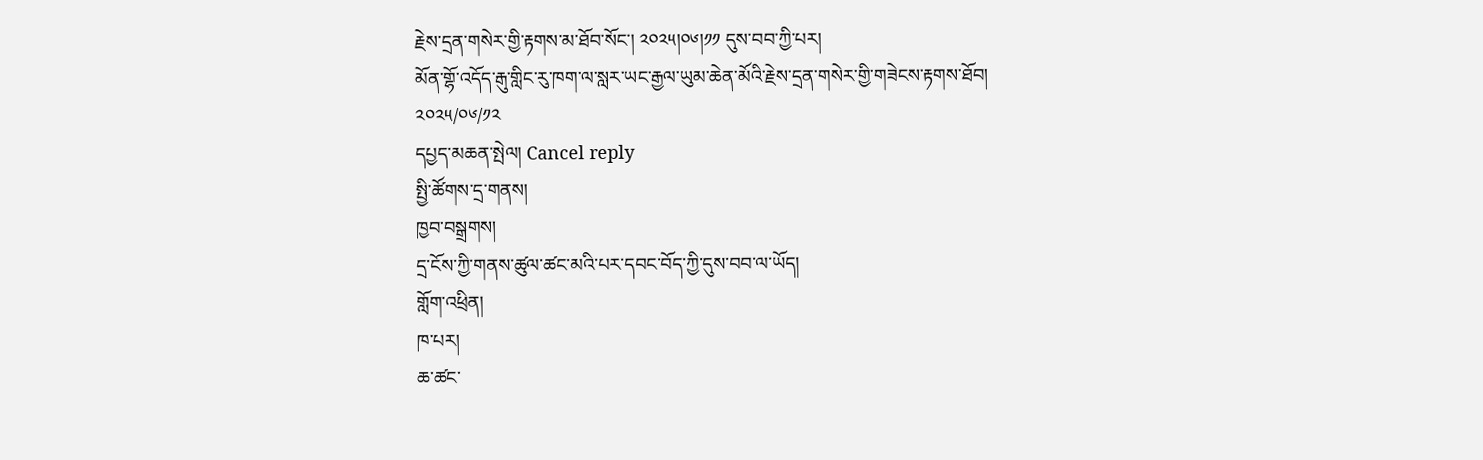རྗེས་དྲན་གསེར་གྱི་རྟགས་མ་ཐོབ་སོང་། ༢༠༢༥།༠༦།༡༡ དུས་བབ་ཀྱི་པར།
མོན་གྷོ་འདོད་རྒུ་གླིང་རུ་ཁག་ལ་སླར་ཡང་རྒྱལ་ཡུམ་ཆེན་མོའི་རྗེས་དྲན་གསེར་གྱི་གཟེངས་རྟགས་ཐོབ།
༢༠༢༥/༠༦/༡༢
དཔྱད་མཆན་སྤེལ། Cancel reply
སྤྱི་ཚོགས་དྲ་གནས།
ཁྱབ་བསྒྲགས།
དྲ་ངོས་ཀྱི་གནས་ཚུལ་ཚང་མའི་པར་དབང་བོད་ཀྱི་དུས་བབ་ལ་ཡོད།
གློག་འཕྲིན།
ཁ་པར།
ཆ་ཚང་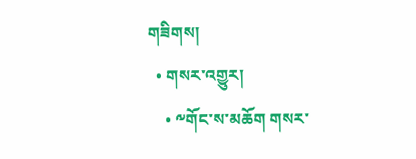གཟིགས།
  • གསར་འགྱུར།
    • ༸གོང་ས་མཆོག གསར་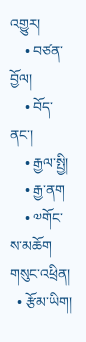འགྱུར།
    • བཙན་བྱོལ།
    • བོད་ནང་།
    • རྒྱལ་སྤྱི།
    • རྒྱ་ནག
    • ༧གོང་ས་མཆོག གསུང་འཕྲིན།
  • རྩོམ་ཡིག།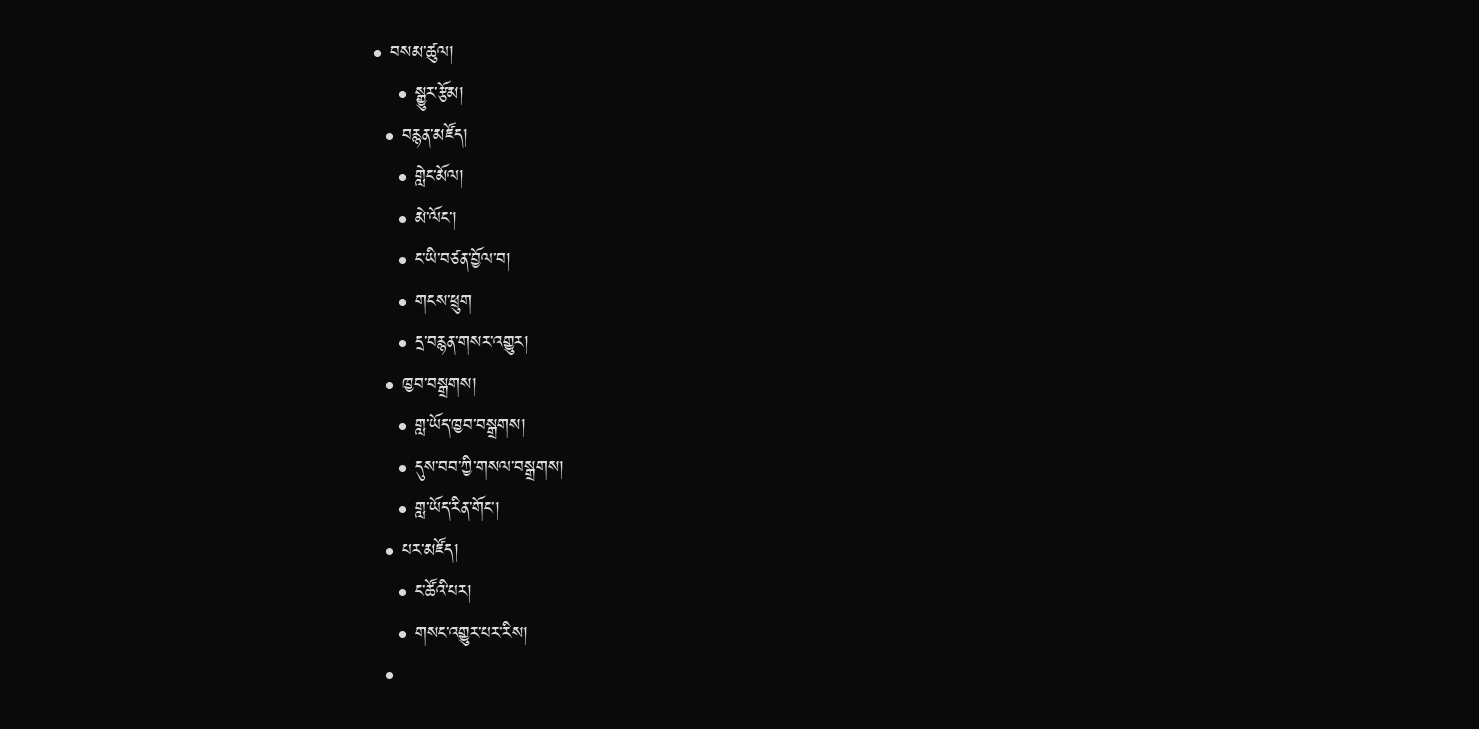• བསམ་ཚུལ།
    • སྒྱུར་རྩོམ།
  • བརྙན་མཛོད།
    • གླེང་མོལ།
    • མེ་ལོང་།
    • ང་ཡི་བཙན་བྱོལ་བ།
    • གངས་ཕྲུག
    • དྲ་བརྙན་གསར་འགྱུར།
  • ཁྱབ་བསྒྲགས།
    • གླ་ཡོད་ཁྱབ་བསྒྲགས།
    • དུས་བབ་ཀྱི་གསལ་བསྒྲགས།
    • གླ་ཡོད་རིན་གོང་།
  • པར་མཛོད།
    • ང་ཚོའི་པར།
    • གསང་འགྱུར་པར་རིས།
  •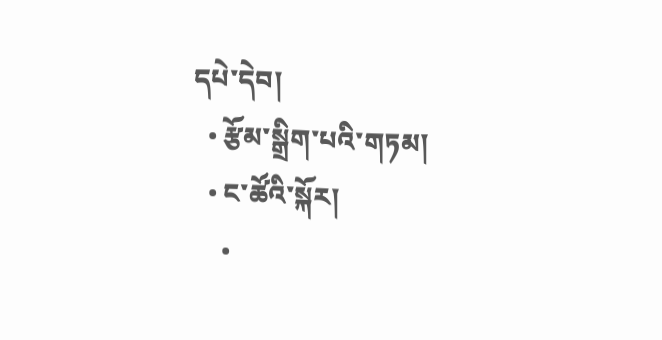དཔེ་དེབ།
  • རྩོམ་སྒྲིག་པའི་གཏམ།
  • ང་ཚོའི་སྐོར།
    •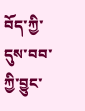བོད་ཀྱི་དུས་བབ་ཀྱི་བྱུང་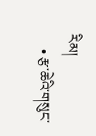རིམ།
    • རྩ་ཆེའི་གསུང་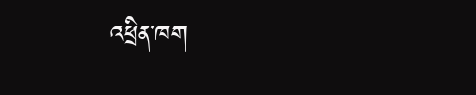འཕྲིན་ཁག